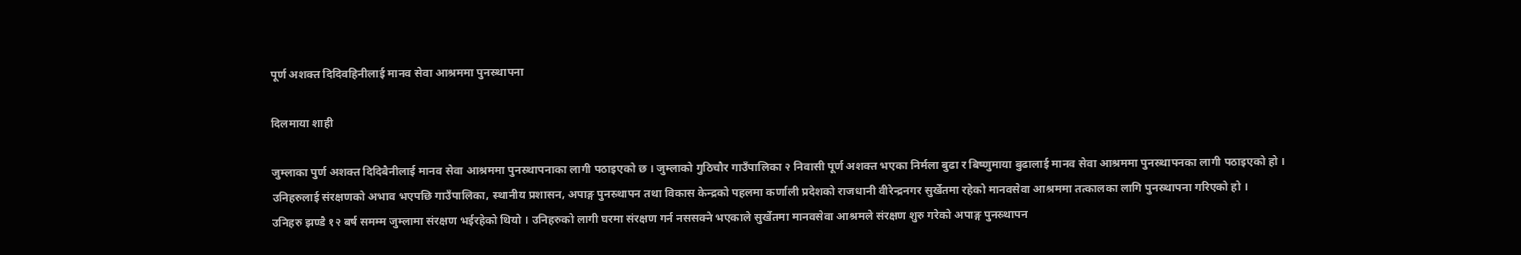पूर्ण अशक्त दिदिवहिनीलाई मानव सेवा आश्रममा पुनस्र्थापना

दिलमाया शाही

जुम्लाका पुर्ण अशक्त दिदिबैनीलाई मानव सेवा आश्रममा पुनस्र्थापनाका लागी पठाइएको छ । जुम्लाको गुठिचौर गाउँपालिका २ निवासी पूर्ण अशक्त भएका निर्मला बुढा र बिष्णुमाया बुढालाई मानव सेवा आश्रममा पुनस्र्थापनका लागी पठाइएको हो । उनिहरुलाई संरक्षणको अभाव भएपछि गाउँपालिका, स्थानीय प्रशासन, अपाङ्ग पुनस्र्थापन तथा विकास केन्द्रको पहलमा कर्णाली प्रदेशको राजधानी वीरेन्द्रनगर सुर्खेतमा रहेको मानवसेवा आश्रममा तत्कालका लागि पुनस्र्थापना गरिएको हो ।
उनिहरु झण्डै १२ बर्ष समम्म जुम्लामा संरक्षण भईरहेको थियो । उनिहरुको लागी घरमा संरक्षण गर्न नससक्ने भएकाले सुर्खेतमा मानवसेवा आश्रमले संरक्षण शुरु गरेको अपाङ्ग पुनस्र्थापन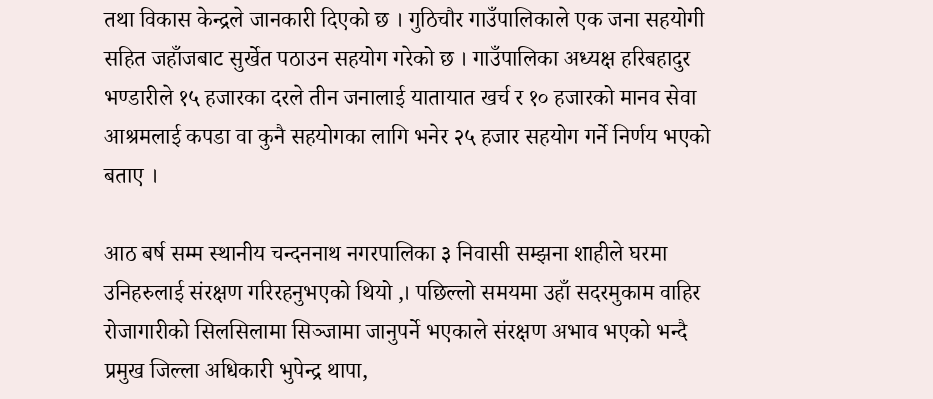तथा विकास केन्द्रले जानकारी दिएको छ । गुठिचौर गाउँपालिकाले एक जना सहयोगी सहित जहाँजबाट सुर्खेत पठाउन सहयोग गरेको छ । गाउँपालिका अध्यक्ष हरिबहादुर भण्डारीले १५ हजारका दरले तीन जनालाई यातायात खर्च र १० हजारको मानव सेवा आश्रमलाई कपडा वा कुनै सहयोगका लागि भनेर २५ हजार सहयोग गर्ने निर्णय भएको बताए ।

आठ बर्ष सम्म स्थानीय चन्दननाथ नगरपालिका ३ निवासी सम्झना शाहीले घरमा उनिहरुलाई संरक्षण गरिरहनुभएको थियो ,। पछिल्लो समयमा उहाँ सदरमुकाम वाहिर रोजागारीको सिलसिलामा सिञ्जामा जानुपर्ने भएकाले संरक्षण अभाव भएको भन्दै प्रमुख जिल्ला अधिकारी भुपेन्द्र थापा,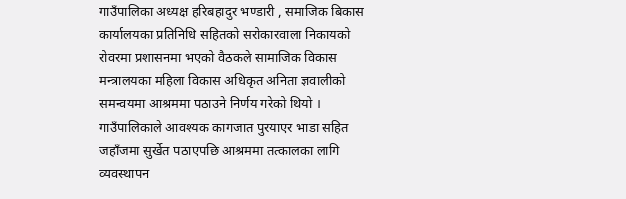गाउँपालिका अध्यक्ष हरिबहादुर भण्डारी , समाजिक बिकास कार्यालयका प्रतिनिधि सहितको सरोकारवाला निकायको रोवरमा प्रशासनमा भएको वैठकले सामाजिक विकास मन्त्रालयका महिला विकास अधिकृत अनिता ज्ञवालीको समन्वयमा आश्रममा पठाउने निर्णय गरेको थियो । गाउँपालिकाले आवश्यक कागजात पुरयाएर भाडा सहित जहाँजमा सुर्खेत पठाएपछि आश्रममा तत्कालका लागि व्यवस्थापन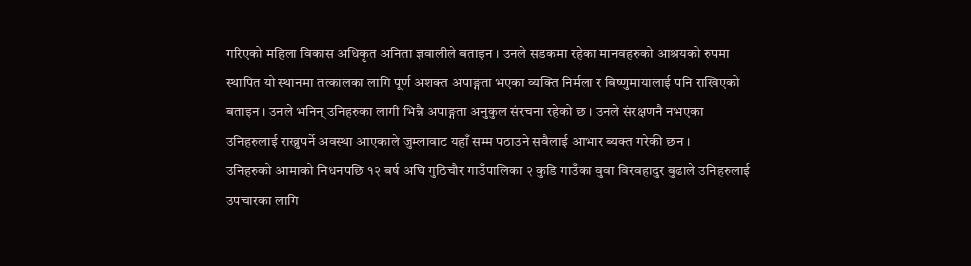गरिएको महिला विकास अधिकृत अनिता ज्ञवालीले बताइन । उनले सडकमा रहेका मानवहरुको आश्रयको रुपमा स्थापित यो स्थानमा तत्कालका लागि पूर्ण अशक्त अपाङ्गता भएका व्यक्ति निर्मला र बिष्णुमायालाई पनि राखिएको बताइन । उनले भनिन् उनिहरुका लागी भिन्नै अपाङ्गता अनुकुल संरचना रहेको छ । उनले संरक्षणनै नभएका उनिहरुलाई राख्नुपर्ने अवस्था आएकाले जुम्लावाट यहाँ सम्म पठाउने सवैलाई आभार ब्यक्त गरेकी छन ।
उनिहरुको आमाको निधनपछि १२ बर्ष अघि गुठिचौर गाउँपालिका २ कुडि गाउँका वुवा विरवहादुर बुढाले उनिहरुलाई उपचारका लागि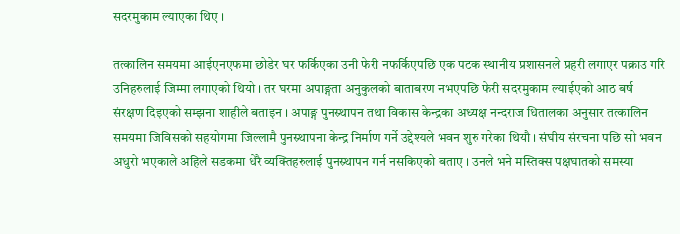सदरमुकाम ल्याएका थिए ।

तत्कालिन समयमा आईएनएफमा छोडेर घर फर्किएका उनी फेरी नफर्किएपछि एक पटक स्थानीय प्रशासनले प्रहरी लगाएर पक्राउ गरि उनिहरुलाई जिम्मा लगाएको थियो । तर घरमा अपाङ्गता अनुकुलको बाताबरण नभएपछि फेरी सदरमुकाम ल्याईएको आठ बर्ष संरक्षण दिइएको सम्झना शाहीले बताइन । अपाङ्ग पुनस्र्थापन तथा विकास केन्द्रका अध्यक्ष नन्दराज धितालका अनुसार तत्कालिन समयमा जिविसको सहयोगमा जिल्लामै पुनस्र्थापना केन्द्र निर्माण गर्ने उद्देश्यले भवन शुरु गरेका थियौ । संघीय संरचना पछि सो भवन अधुरो भएकाले अहिले सडकमा धेरै व्यक्तिहरुलाई पुनस्र्थापन गर्न नसकिएको बताए । उनले भने मस्तिक्स पक्षघातको समस्या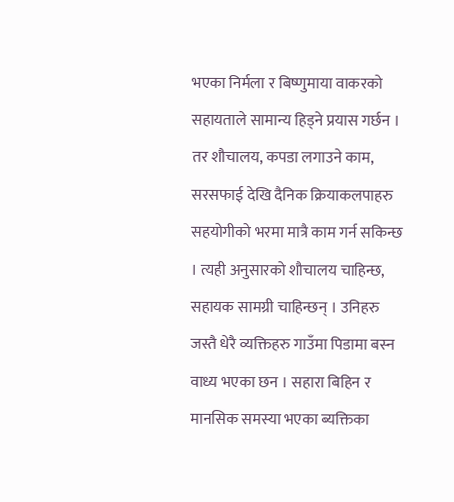भएका निर्मला र बिष्णुमाया वाकरको सहायताले सामान्य हिड्ने प्रयास गर्छन । तर शौचालय, कपडा लगाउने काम, सरसफाई देखि दैनिक क्रियाकलपाहरु सहयोगीको भरमा मात्रै काम गर्न सकिन्छ । त्यही अनुसारको शौचालय चाहिन्छ, सहायक सामग्री चाहिन्छन् । उनिहरु जस्तै धेरै व्यक्तिहरु गाउँमा पिडामा बस्न वाध्य भएका छन । सहारा बिहिन र मानसिक समस्या भएका ब्यक्तिका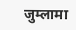जुम्लामा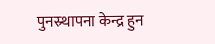पुनस्र्थापना केन्द्र हुन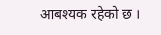आबश्यक रहेको छ ।